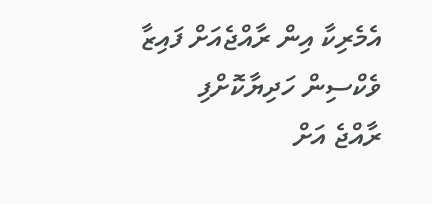އެމެރިކާ އިން ރާއްޖެއަށް ފައިޒާ ވެކްސިން ހަދިޔާކޮށްފި
ރާއްޖެ އަށް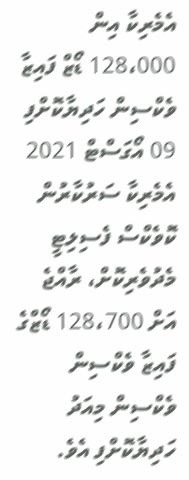އެމެރިކާ އިން 128،000 ޑޯޒް ފައިޒާ ވެކްސިން ހަދިޔާކޮށްފި
09 އޯގަސްޓް 2021
އެމެރިކާ ސަރުކާރުން ކޮވެކްސް ފެސިލިޓީ މެދުވެރިކޮށް، ރާއްޖެ އަށް 128،700 ޑޯޒްގެ ފައިޒާ ވެކްސިން ވެކްސިން މިއަދު ހަދިޔާކޮށްފި އެވެ.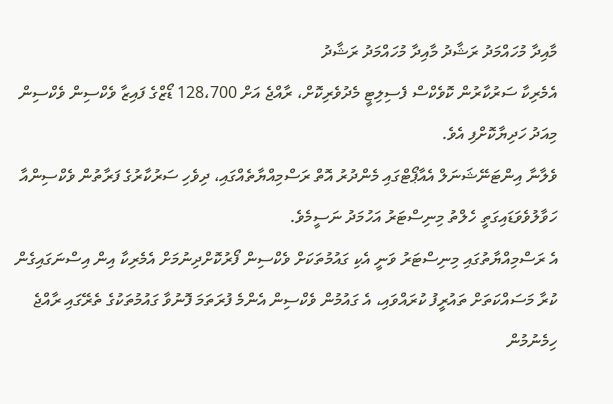މާއިދާ މުހައްމަދު ރަޝާދު މާއިދާ މުހައްމަދު ރަޝާދު
އެމެރިކާ ސަރުކާރުން ކޮވެކްސް ފެސިލިޓީ މެދުވެރިކޮށް، ރާއްޖެ އަށް 128،700 ޑޯޒްގެ ފައިޒާ ވެކްސިން ވެކްސިން މިއަދު ހަދިޔާކޮށްފި އެވެ.
ވެލާނާ އިންޓަނޭޝަނަލް އެއާޕޯޓްގައި މެންދުރު އޮތް ރަސްމިއްޔާތެއްގައި، ދިވެހި ސަރުކާރުގެ ފަރާތުން ވެކްސިންއާ ހަވާލުވެވަޑައިގަތީ ހެލްތު މިނިސްޓަރު އަހުމަދު ނަސީމެވެ.
އެ ރަސްމިއްޔާތުގައި މިނިސްޓަރު ވަނީ އެކި ގައުމުތަކަށް ވެކްސިން ފޯރުކޮށްދިނުމަށް އެމެރިކާ އިން އިސްނަގައިގެން ކުރާ މަސައްކަތަށް ތައުރީފު ކުރައްވައި، އެ ގައުމުން ވެކްސިން އެންމެ ފުރަތަމަ ފޮނުވާ ގައުމުތަކުގެ ތެރޭގައި ރާއްޖެ ހިމެނުމުން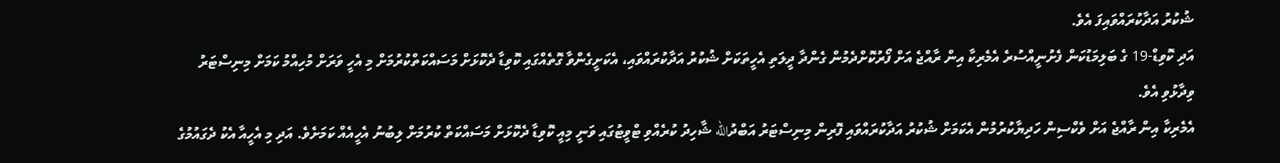ޝުކުރު އަދާކުރައްވައިފަ އެވެ.
އަދި ކޮވިޑް-19 ގެ ބަލިމަޑުކަން ފެށުނީއްސުރެ އެމެރިކާ އިން ރާއްޖެ އަށް ފޯރުކޮށްދެމުން ގެންދާ ދީލަތި އެހީތަކަށް ޝުކުރު އަދާކުރައްވައި، އެކަށީގެންވާ ގޮތެއްގައި ކޮވިޑާ ދެކޮޅަށް މަސައްކަތްކުރުމަށް މި އެހީ ވަރަށް މުހިއްމު ކަމަށް މިނިސްޓަރު ވިދާޅުވި އެވެ.
އެމެރިކާ އިން ރާއްޖެ އަށް ވެކްސިން ހަދިޔާކުރުމުން އެކަމަށް ޝުކުރު އަދާކުރައްވައި ފޮރިން މިނިސްޓަރު އަބްދުالله ޝާހިދު ކުރެއްވި ޓްވީޓުގައި ވަނީ މިއީ ކޮވިޑާ ދެކޮޅަށް މަސައްކަތް ކުރުމަށް ލިބުނު އެހީއެއް ކަމަށެވެ. އަދި މި އެހީއާ އެކު ދެގައުމުގެ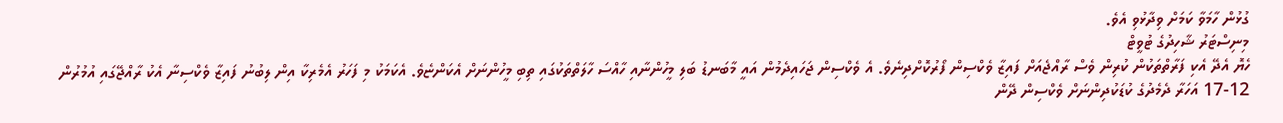ގުޅުން ހާމަވާ ކަމަށް ވިދާޅުވި އެވެ.
މިނިސްޓަރު ޝާހިދުގެ ޓުވީޓް
ހެޔޮ އެދޭ އެކި ފަރާތްތަކުން ކުރިން ވެސް ރާއްޖެއަށް ފައިޒާ ވެކްސިން ފޯރުކޮށްދިނެވެ. އެ ވެކްސިން ޖަހައިދެމުން އައީ މާބަނޑު ބަލި މީހުންނާއި ހާއްސަ ހާލަތްތަކުގައި ތިބި މީހުންނަށް އެކަންޏެވެ. އެކަމަކު މި ފަހަރު އެމެރިކާ އިން ލިބުނު ފައިޒާ ވެކްސިނާ އެކު ރާއްޖޭގައި އުމުރުން 12-17 އަހަރާ ދެމެދުގެ ކުޑަކުދިންނަށް ވެކްސިން ދޭން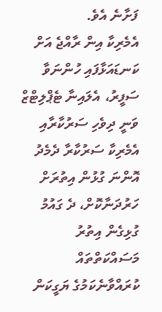ފަށާނެ އެވެ.
އެމެރިކާ އިން ރާއްޖެ އަށް ކަނޑައަޅާފައި ހުންނަވާ ސަފީރު، އެލައިނާ ޓެޕްލިޓްޒް ވަނީ ދިވެހި ސަރުކާރާއި އެމެރިކާ ސަރުކާރާ ދެމެދު އޮންނަ ގުޅުން އިތުރަށް ހަރުދަނާކޮށް، ދެ ގައުމު ގުޅިގެން އިތުރު މަސައްކަތްތައް ކުރައްވާނެކަމުގެ ޔަގީކަން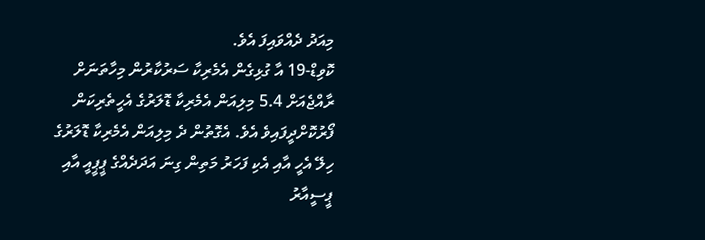މިއަދު ދެއްވައިފަ އެވެ.
ކޮވިޑް-19 އާ ގުޅިގެން އެމެރިކާ ސަރުކާރުން މިހާތަނަށް ރާއްޖެއަށް 5.4 މިލިއަން އެމެރިކާ ޑޮލަރުގެ އެހީތެރިކަން ފޯރުކޮށްދީފައިވެ އެވެ. އެގޮތުން ދެ މިލިއަން އެމެރިކާ ޑޮލަރުގެ ހިލޭ އެހީ އާއި އެކި ފަހަރު މަތިން ގިނަ އަދަދެއްގެ ޕީޕީއީ އާއި ޕީސީއާރު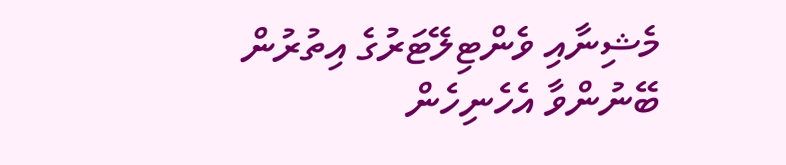މެޝިނާއި ވެންޓިލޭޓަރުގެ އިތުރުން ބޭނުންވާ އެހެނިހެން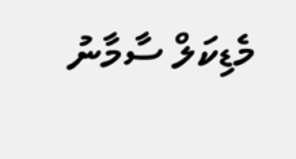މެޑިކަލް ސާމާނު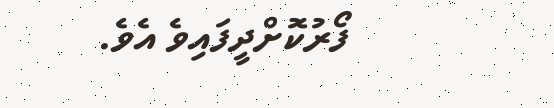ފޯރުކޮށްދީފައިވެ އެވެ.